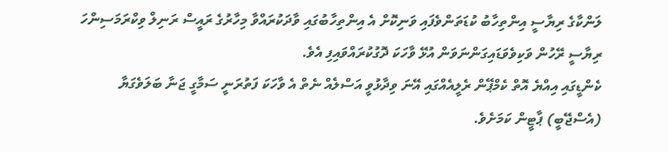ލަންކާގެ ރިޔާސީ އިންތިހާބު ކުޑަތަންވެފައި ވަނިކޮށް އެ އިންތިހާބުގައި ވާދަކުރައްވާ މިހާރުގެ ރައީސް ރަނިލް ވިކްރަމަސިންހަ ރިޔާސީ ރޭހުން ވަކިވެވަޑައިގަންނަވަން އުޅޭ ވާހަކަ ދޮގުކުރައްވައިފި އެވެ.
ކެންޑީގައި އިއްޔެ އޮތް ކެމްޕޭން ރެލީއެއްގައި އޭނަ ވިދާޅުވީ އަސްލެއް ނެތް އެ ވާހަކަ ފަތުރަނީ ސަމާގީ ޖަނާ ބަލަވެގަޔާ (އެސްޖޭބީ) ޕާޓީން ކަމަށެވެ.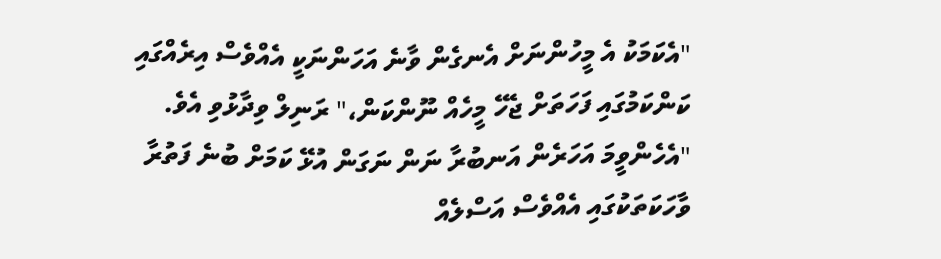"އެކަމަކު އެ މީހުންނަށް އެނގެން ވާނެ އަހަންނަކީ އެއްވެސް އިރެއްގައި ކަންކަމުގައި ފަހަތަށް ޖެހޭ މީހެއް ނޫންކަން،" ރަނިލް ވިދާޅުވި އެވެ. "އެހެންވީމަ އަހަރެން އަނބުރާ ނަން ނަގަން އުޅޭ ކަމަށް ބުނެ ފަތުރާ ވާހަކަތަކުގައި އެއްވެސް އަސްލެއް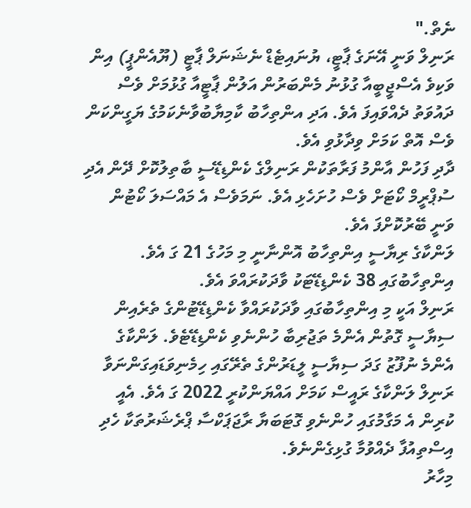ނެތް."
ރަނިލް ވަނީ އޭނަގެ ޕާޓީ، ޔުނައިޓެޑް ނެޝަނަލް ޕާޓީ (ޔޫއެންޕީ) އިން ވަކިވެ އެސްޖީބީއާ ގުޅުނު މެންބަރުން އަލުން ޕާޓީއާ ގުޅުމަށް ވެސް ދައުވަތު ދެއްވައިފަ އެވެ. އަދި އންތިހާބު ކާމިޔާބުވާނެކަމުގެ ޔަގީންކަން ވެސް އޮތް ކަމަށް ވިދާޅުވި އެވެ.
ދާދި ފަހުން އާންމު ފަރާތަކުން ރަނިލްގެ ކެންޑިޑޭސީ ބާތިލުކޮށް ދޭން އެދި ސުޕްރީމް ކޯޓަށް ވެސް ހުށަހެޅި އެވެ. ނަމަވެސް އެ މައްސަލަ ކޯޓުން ވަނީ ބޭރުކޮށްފަ އެވެ.
ލަންކާގެ ރިޔާސީ އިންތިހާބު އޮންނާނީ މި މަހުގެ 21 ގަ އެވެ. އިންތިހާބުގައި 38 ކެންޑިޑޭޓަކު ވާދަކުރައްވަ އެވެ.
ރަނިލް އަކީ މި އިންތިހާބުގައި ވާދަކުރައްވާ ކެންޑިޑޭޓުންގެ ތެރެއިން ސިޔާސީ ގޮތުން އެންމެ ތަޖުރިބާ ހުންނެވި ކެންޑިޑޭޓެވެ. ލަންކާގެ އެންމެ ނުފޫޒު ގަދަ ސިޔާސީ ލީޑަރުންގެ ތެރޭގައި ހިމެނިވަޑައިގަންނަވާ ރަނިލް ލަންކާގެ ރައީސް ކަމަށް އައްޔަންކުރީ 2022 ގަ އެވެ. އެއީ ކުރިން އެ މަގާމުގައި ހުންނެވި ގޮޓަބަޔާ ރާޖަޕަކްސާ ޕްރެޝަރުތަކާ ހެދި އިސްތިއުފާ ދެއްވުމާ ގުޅިގެންނެވެ.
މިހާރު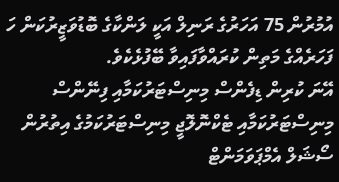އުމުރުން 75 އަހަރުގެ ރަނިލް އަކީ ލަންކާގެ ބޮޑުވަޒީރުކަން ހަ ފަހަރެއްގެ މަތިން ކުރައްވާފައިވާ ބޭފުޅެކެވެ.
އޭނަ ކުރިން ޑިފެންސް މިނިސްޓަރުކަމާއި ފިނޭންސް މިނިސްޓަރުކަމާއި ޓެކްނޮލޮޖީ މިނިސްޓަރުކަމުގެ އިތުރުން ސޯޝަލް އެމްޕަވަމަންޓް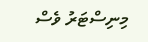މިނިސްޓަރު ވެސް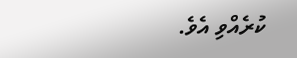ކުރެއްވި އެވެ.